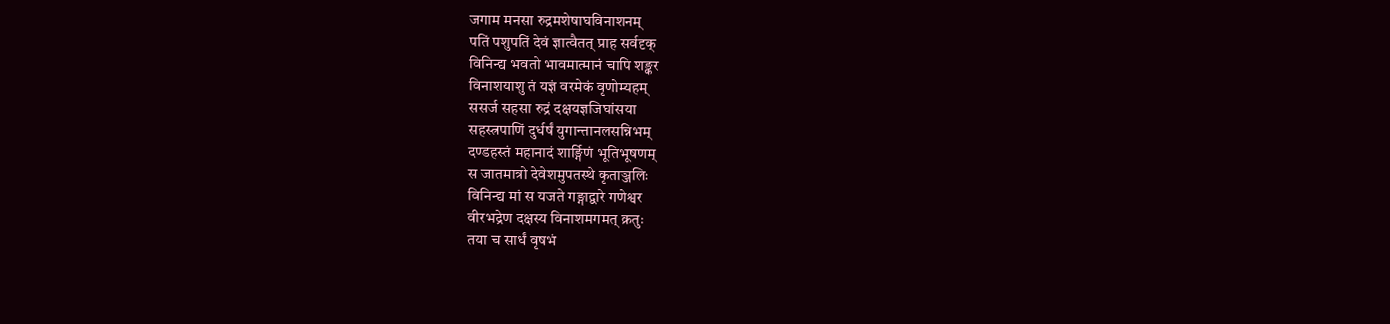जगाम मनसा रुद्रमशेषाघविनाशनम्
पतिं पशुपतिं देवं ज्ञात्वैतत् प्राह सर्वदृक्
विनिन्द्य भवतो भावमात्मानं चापि शङ्कर
विनाशयाशु तं यज्ञं वरमेकं वृणोम्यहम्
ससर्ज सहसा रुद्रं दक्षयज्ञजिघांसया
सहस्त्रपाणिं दुर्धर्षं युगान्तानलसन्निभम्
दण्डहस्तं महानादं शार्ङ्गिणं भूतिभूषणम्
स जातमात्रो देवेशमुपतस्थे कृताञ्जलिः
विनिन्द्य मां स यजते गङ्गाद्वारे गणेश्वर
वीरभद्रेण दक्षस्य विनाशमगमत् क्रतुः
तया च सार्धं वृषभं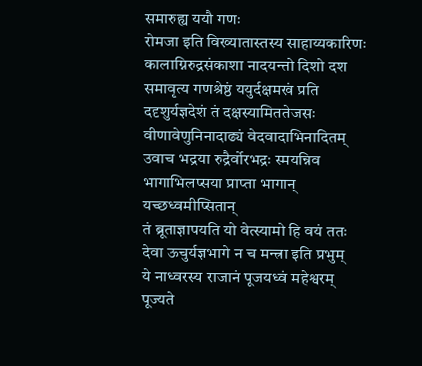समारुह्य ययौ गणः
रोमजा इति विख्यातास्तस्य साहाय्यकारिणः
कालाग्निरुद्रसंकाशा नादयन्तो दिशो दश
समावृत्य गणश्रेष्ठं ययुर्दक्षमखं प्रति
ददृशुर्यज्ञदेशं तं दक्षस्यामिततेजसः
वीणावेणुनिनादाढ्यं वेदवादाभिनादितम्
उवाच भद्रया रुद्रैर्वोरभद्रः स्मयन्निव
भागाभिलप्सया प्राप्ता भागान् यच्छध्वमीप्सितान्
तं ब्रूताज्ञापयति यो वेत्स्यामो हि वयं ततः
देवा ऊचुर्यज्ञभागे न च मन्त्रा इति प्रभुम्
ये नाध्वरस्य राजानं पूजयध्वं महेश्वरम्
पूज्यते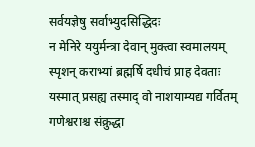सर्वयज्ञेषु सर्वाभ्युदसिद्धिदः
न मेनिरे ययुर्मन्त्रा देवान् मुक्त्वा स्वमालयम्
स्पृशन् कराभ्यां ब्रह्मर्षि दधीचं प्राह देवताः
यस्मात् प्रसह्य तस्माद् वो नाशयाम्यद्य गर्वितम्
गणेश्वराश्च संक्रुद्धा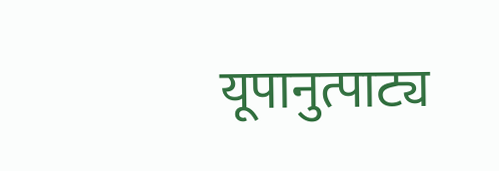यूपानुत्पाट्य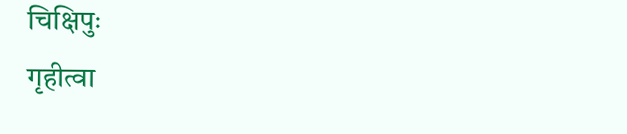चिक्षिपुः
गृहीत्वा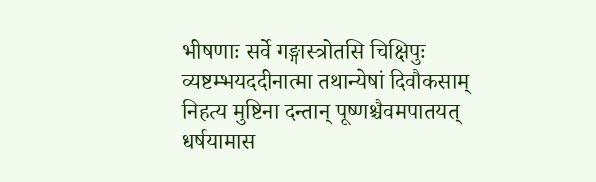भीषणाः सर्वे गङ्गास्त्रोतसि चिक्षिपुः
व्यष्टम्भयददीनात्मा तथान्येषां दिवौकसाम्
निहत्य मुष्टिना दन्तान् पूष्णश्चैवमपातयत्
धर्षयामास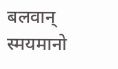बलवान् स्मयमानो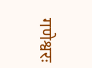गणेश्वरः